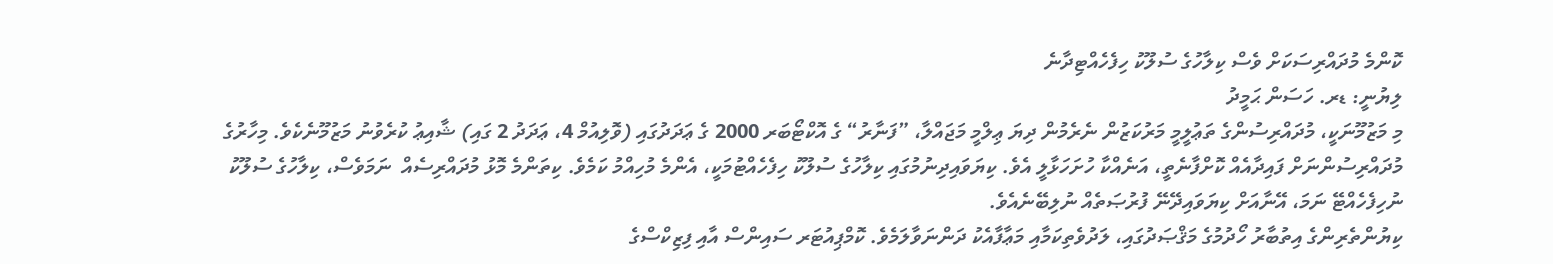ކޮންމެ މުދައްރިސަކަށް ވެސް ކިލާހުގެ ސުލޫކު ހިފެހެއްޓިދާނެ
ލިޔުނީ: ޑރ. ހަސަން ޙަމީދު
މި މަޒުމޫނަކީ، މުދައްރިސުންގެ ތަޢުލީމީ މަރުކަޒުން ނެރެމުން ދިޔަ ޢިލްމީ މަޖައްލާ، ”ފަނާރު“ ގެ އޮކްޓޯބަރ 2000 ގެ ޢަދަދުގައި (ވޮލިއުމް 4، ޢަދަދު 2 ގައި) ޝާއިޢު ކުރެވުނު މަޒުމޫނެކެވެ. މިހާރުގެ މުދައްރިސުންނަށް ފައިދާއެއް ކޮށްފާނެތީ، އަނެއްކާ ހުށަހަޅާލީ އެވެ. ކިޔަވައިދިނުމުގައި ކިލާހުގެ ސުލޫކު ހިފެހެއްޓުމަކީ، އެންމެ މުހިއްމު ކަމެވެ. ކިތަންމެ މޮޅު މުދައްރިސެއް  ނަމަވެސް، ކިލާހުގެ ސުލޫކު ނުހިފެހެއްޓޭ ނަމަ، އޭނާއަށް ކިޔަވައިދޭނޭ ފުރުޞަތެއް ނުލިބޭނެއެވެ.
ކިޔުންތެރިންގެ އިތުބާރު ހޯދުމުގެ މަޤްޞަދުގައި، ލަދުވެތިކަމާއި މަޢާފާއެކު ދަންނަވާލަމެވެ. ކޮމްޕިއުޓަރ ސައިންސް އާއި ފިޒިކްސްގެ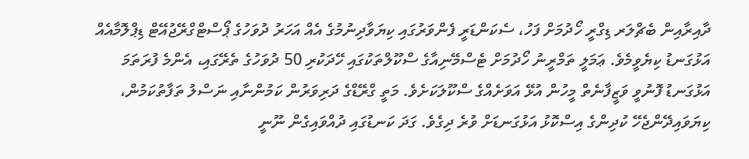ދާއިރާއިން ބެޗްލަރ ޑިގްރީ ހޯދުމަށް ފަހު، ސެކަންޑަރީ ފެންވަރުގައި ކިޔަވާދިނުމުގެ އެއް އަހަރު ދުވަހުގެ ޕޯސްޓްގްރޭޖުއޭޓް ޑިޕްލޮމާއެއް އަޅުގަނޑު ކިޔެވީމެވެ. ޢަމަލީ ތަމްރީނު ހޯދުމަށް ޓެސްމޭނިއާގެ ސްކޫލްތަކުގައި ހޭދަކުރި 50 ދުވަހުގެ ތެރޭގައި، އެންމެ ފުރަތަމަ އަޅުގަނޑު ފޮނުވީ ވަޒީފާނެތް މީހުން އުޅޭ އަވަށެއްގެ ސްކޫލަކަށެވެ. މަތީ ގްރޭޑްގެ ދަރިވަރުން ކަމުންނާއި ނަސްލު ތަފާތުކަމުން، ކިޔަވައިދޭންޖެހޭ ކުދިންގެ އިސްކޮޅު އަޅުގަނޑަށް ވުރެ ދިގެވެ. ގަދަ ކަނޑުގައި ދުއްވައިގެން ނޫނީ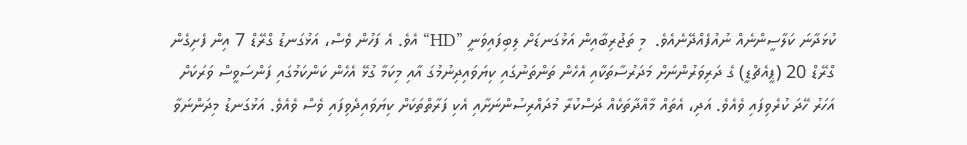ކުޅަދާނަ ކަލާސީންނެއް ނުއުފެއްދޭނެއެވެ.  މި ތަޖުރިބާއިން އަޅުގަނޑަށް ލިބިފައިވަނީ ”HD“ އެވެ. އެ ފަހުން ވެސް، އަޅުގަނޑު ގްރޭޑް 7 އިން ފެށިގެން ގްރޭޑް 20 (ޕީއެޗްޑީ) ގެ ދަރިވަރުންނަށް މަދަރުސާތަކާއި އެހެން ތަންތަނުގައި ކިޔަވައިދިނުމުގަ އާއި މިކަމާ ގުޅޭ އެހެން ކަންކަމުގައި ފަންސަވީސް ވަރަކަށް  އަހަރު ހޭދަ ކުރެވިފައި ވެއެވެ. އަދި، އެތައް މާއްދާތަކެއް ދަސްކުރާ މުދައްރިސުންނަށާއި އެކި ފަރާތްތަކަށް ކިޔަވައިދެވިފައި ވެސް ވެއެވެ. އަޅުގަނޑު މިދަންނަވާ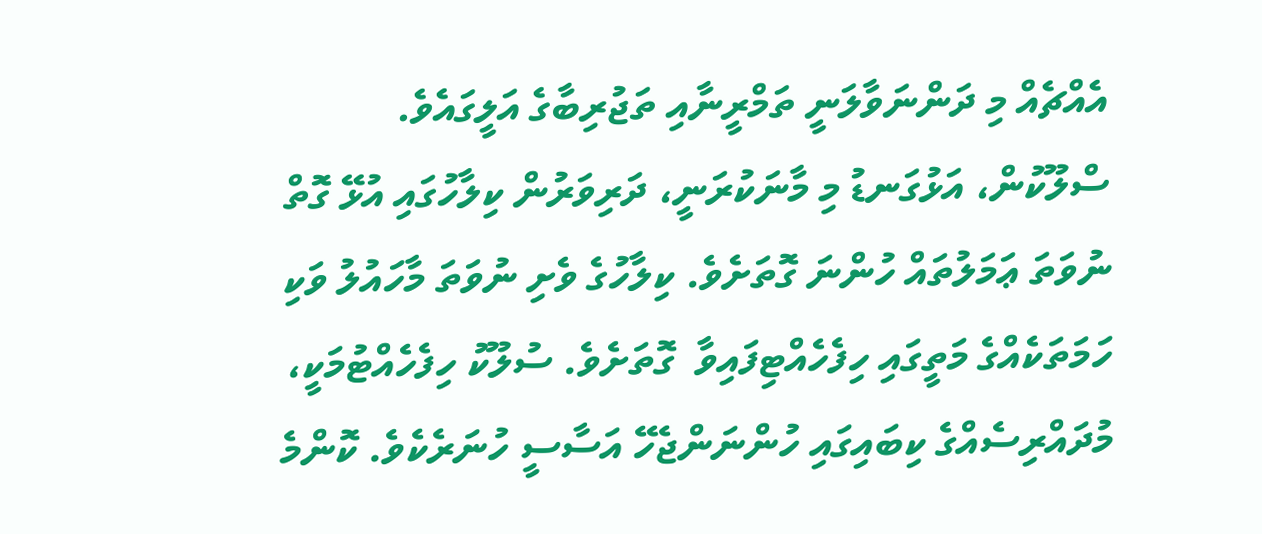އެއްޗެއް މި ދަންނަވާލަނީ ތަމްރީނާއި ތަޖުރިބާގެ އަލީގައެވެ.
ސްލޫކުން، އަޅުގަނޑު މި މާނަކުރަނީ، ދަރިވަރުން ކިލާހުގައި އުޅޭ ގޮތް ނުވަތަ ޢަމަލުތައް ހުންނަ ގޮތަށެވެ. ކިލާހުގެ ވެށި ނުވަތަ މާހައުލު ވަކި ހަމަތަކެއްގެ މަތީގައި ހިފެހެއްޓިފައިވާ  ގޮތަށެވެ. ސުލޫކު ހިފެހެއްޓުމަކީ، މުދައްރިސެއްގެ ކިބައިގައި ހުންނަންޖެހޭ އަސާސީ ހުނަރެކެވެ. ކޮންމެ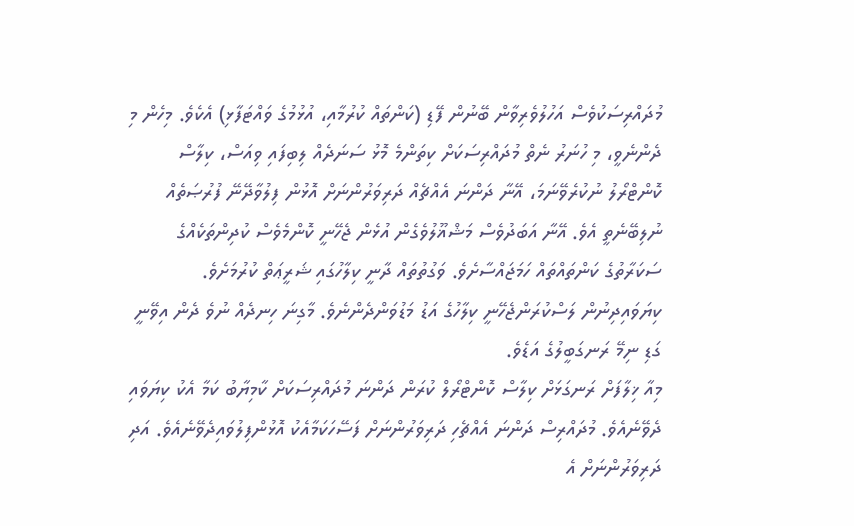މުދައްރިސަކުވެސް އަހުލުވެރިވާން ބޭނުން ފޭޑި (ކަންތައް ކުރުމާއި، އުޅުމުގެ ވައްޓަފާޅި) އެކެވެ. މިހެން މި ދެންނެވީ، މި ހުނަރު ނެތް މުދައްރިސަކަށް ކިތަންމެ މޮޅު ސަނަދެއް ލިބިފައި ވިއަސް، ކިލާސް ކޮންޓްރޯލު ނުކުރެވޭނަމަ، އޭނާ ދަންނަ އެއްޗެއް ދަރިވަރުންނަށް އޮޅުން ފިލުވާދޭނޭ ފުރުޞަތެއް ނުލިބޭނެތީ އެވެ. އޭނާ އަބަދުވެސް މަޝްޣޫލުވެގެން އުޅެން ޖެހޭނީ ކޮންމެވެސް ކުދިންތަކެއްގެ ސަކަރާތުގެ ކަންތައްތައް ހަމަޖައްސާށެވެ. ވަގުތުތައް ދާނީ ކިލާހުގައި ޝަރީޢަތް ކުރުމަށެވެ. ކިޔަވައިދިނުން ލަސްކުރަންޖެހޭނީ ކިލާހުގެ އަޑު މަޑުވަންދެންނެވެ. މާގިނަ ހިނދެއް ނުވެ ދެން އިވޭނީ ގަޑި ނިމޭ ރަނގަބީލުގެ އަޑެވެ.
މިއާ ޚިލާފަށް ރަނގަޅަށް ކިލާސް ކޮންޓްރޯލް ކުރަން ދަންނަ މުދައްރިސަކަށް ކާމިޔާބު ކަމާ އެކު ކިޔަވައި ދެވޭނެއެވެ. މުދައްރިސް ދަންނަ އެއްޗެހި ދަރިވަރުންނަށް ފަސޭހަކަމާއެކު އޮޅުންފިލުވައިދެވޭނެއެވެ. އަދި ދަރިވަރުންނަށް އެ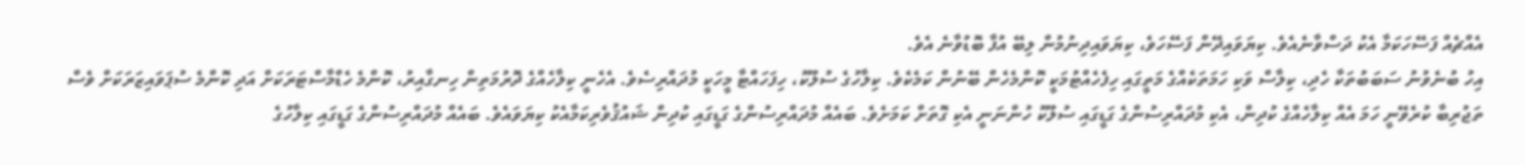އެއްޗެއް ފަސޭހަކަމާ އެކު ދަސްވާނެއެވެ. ކިޔަވައިދޭން ފަސޭހަވެ، ކިޔަވައިދިނުމުން ލިބޭ އުފާ ބޮޑުވާނެ އެވެ.
އިހު ބުނެވުނު ސަބަބުތަކާ ހެދި، ކިލާސް ވަކި ހަމަތަކެއްގެ މަތީގައި ހިފެހެއްޓުމަކީ ކޮންމެހެން ބޭނުން ކަމެކެވެ. ކިލާހުގެ ސުލޫކު، ހިފަހައްޓާ މީހަކީ މުދައްރިސެވެ. އެހެނީ ކިލާހެއްގެ ދޮރުމަތިން ހިނގާއިރު، ކޮންމެ ހެޑްމާސްޓަރަކަށް އަދި ކޮންމެ ސުޕަވައިޒަރަކަށް ވެސް ތަޖުރިބާ ކުރެވޭނީ ހަމަ އެއް ކިލާހެއްގެ ކުދިން، އެކި މުދައްރިސުންގެ ގަޑީގައި ސުލޫކު ހުންނަނީ އެކި ގޮތަށް ކަމަށެވެ. ބައެއް މުދައްރިސުންގެ ގަޑީގައި ކުދިން ޝައުޤުވެރިކަމާއެކު ކިޔަވައެވެ. ބައެއް މުދައްރިސުންގެ ގަޑީގައި ކިލާހުގެ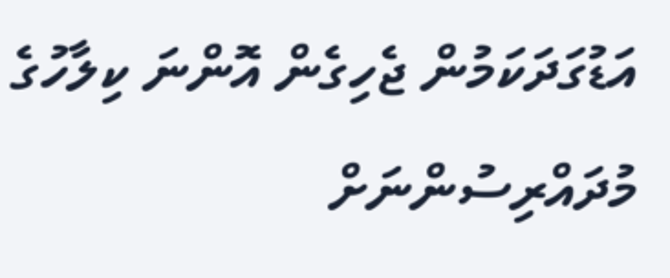އަޑުގަދަކަމުން ޖެހިގެން އޮންނަ ކިލާހުގެ މުދައްރިސުންނަށް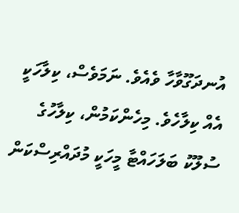އުނދަގޫވާހާ ވެއެވެ. ނަމަވެސް، ކިލާހަކީ އެއް ކިލާހެވެ. މިހެންކަމުން، ކިލާހުގެ ސުލޫކު ބަލަހައްޓާ މީހަކީ މުދައްރިސްކަން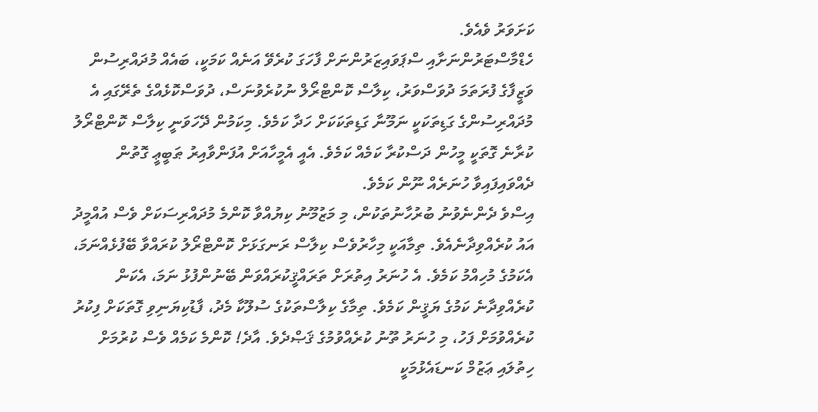ކަށަވަރު ވެއެވެ.
ހެޑްމާސްޓަރުންނަށާއި ސްޕަވައިޒަރުންނަށް ފާހަގަ ކުރެވޭ އަނެއް ކަމަކީ، ބައެއް މުދައްރިސުން ވަޒީފާގެ ފުރަތަމަ ދުވަސްވަރު، ކިލާސް ކޮންޓްރޯލް ނުކުރެވުނަސް، ދުވަސްކޮޅެއްގެ ތެރޭގައި އެ މުދައްރިސުންގެ ގަޑިތަކަކީ ނަމޫނާ ގަޑިތަކަކަށް ހަދާ ކަމެވެ. މިކަމުން ދޭހަވަނީ ކިލާސް ކޮންޓްރޯލު ކުރާނެ ގޮތަކީ މީހުން ދަސްކުރާ ކަމެއް ކަމެވެ. އެއީ އެމީހާއަށް އުފަންވާއިރު ޠަބީޢީ ގޮތުން ދެއްވައިފައިވާ ހުނަރެއް ނޫން ކަމެވެ.
އިސްވެ ދެންނެވުނު ބުރުހާނުތަކުން، މި މަޒުމޫނު ކިޔުއްވާ ކޮންމެ މުދައްރިސަކަށް ވެސް އުއްމީދު އައު ކުރެއްވިދާނެއެވެ. ތިމާއަކީ މިހާރުވެސް ކިލާސް ރަނގަޅަށް ކޮންޓްރޯލު ކުރައްވާ ބޭފުޅެއްނަމަ، އެކަމުގެ މުހިއްމު ކަމެވެ. އެ ހުނަރު އިތުރަށް ތަރައްޤީކުރައްވަން ބޭނުންފުޅު ނަމަ، އެކަން ކުރެއްވިދާނެ ކަމުގެ ޔަޤީން ކަމެވެ. ތިމާގެ ކިލާސްތަކުގެ ސުލޫކާ މެދު، ފާޑުކިޔަނިވި ގޮތަކަށް ފިކުރު ކުރެއްވުމަށް ފަހު، މި ހުނަރު ތޫނު ކުރެއްވުމުގެ ޤަޞްދެވެ. އާދެ! ކޮންމެ ކަމެއް ވެސް ކުރުމަށް ހިތުލައި ޢަޒުމް ކަނޑައެޅުމަކީ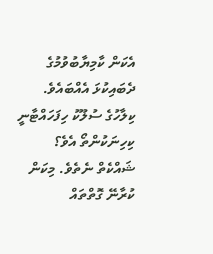އެކަން ކާމިޔާބުވުމުގެ ދެބައިކުޅަ އެއްބައެވެ.
ކިލާހުގެ ސުލޫކު ހިފަހައްޓާނީ ކިހިނަކުންތޯ އެވެ؟ ޝައްކެތް ނެތެވެ. މިކަން ކުރާނޭ ގޮތްތައް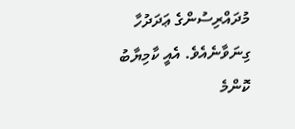މުދައްރިސުންގެ ޢަދަދުހާ ގިނަވާނެއެވެ. އެއީ ކާމިޔާބު ކޮންމެ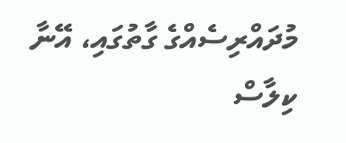މުދައްރިސެއްގެ ގާތުގައި، އޭނާ ކިލާސް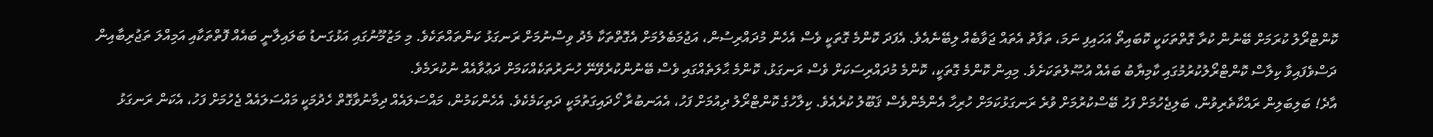ކޮންޓްރޯލު ކުރަމަށް ބޭނުން ކުރާ ގޮތްތަކަކީ ކޮބައިތޯ އަހައިފި ނަމަ، ތަފާތު އެތައް ޖަވާބެއް ލިބޭނެއެވެ. އެފަދަ ކޮންމެ ގޮތަކީ ވެސް އެހެން މުދައްރިސުން، އަޖުމަބެލުމަށް އެގޮތްތަކާ މެދު ވިސްނުމަށް ރަނގަޅު ކަންތައްތަކެވެ. މި މަޒުމޫނުގައި އަޅުގަނޑު ބަލައިލާނީ ބައެއް ފޮތްތަކާއި އަމިއްލަ ތަޖުރިބާއިން ދަސްވެފައިވާ ކިލާސް ކޮންޓްރޯލުކުރުމުގައި ކާމިޔާބު ބައެއް އުޞޫލުތަކަށެވެ. މިއިން ކޮންމެ ގޮތަކީ، ކޮންމެ މުދައްރިސަކަށް ވެސް ރަނގަޅު، ކޮންމެ ޙާލަތެއްގައި ވެސް ބޭނުންކުރެވޭނޭ ހުނަރުތަކެއްކަމަށް ދަޢުވާއެއް ނުކުރަމެވެ.
އާދެ! ބަލިބަލިން ރައްކާތެރިވުން، ބަލިޖެހުމަށް ފަހު ބޭސްކުރުމަށް ވުރެ ރަނގަޅުކަމަށް ހުރިހާ އެންމެންވެސް ޤަބޫލު ކުރެއެވެ. ކިލާހުގެ ކޮންޓްރޯލު ދިއުމަށް ފަހު، އެއަނބުރާ ހޯދައިގަތުމަކީ ދަތިކަމެކެވެ. އެހެންކަމުން، މައްސަލައެއް ދިމާނުވާގޮތް ހެދުމަކީ މައްސަލައެއް ޖެހުމަށް ފަހު، އެކަން ރަނގަޅު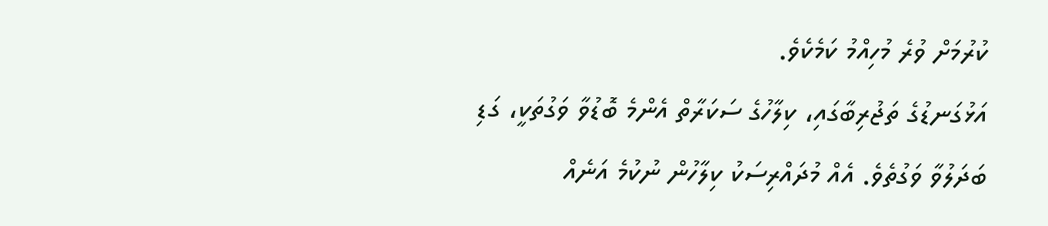ކުރުމަށް ވުރެ މުހިއްމު ކަމެކެވެ.
އަޅުގަނޑުގެ ތަޖުރިބާގައި، ކިލާހުގެ ސަކަރާތް އެންމެ ބޮޑުވާ ވަގުތަކީ، ގަޑި ބަދަލުވާ ވަގުތެވެ. އެއް މުދައްރިސަކު ކިލާހުން ނުކުމެ އަނެއް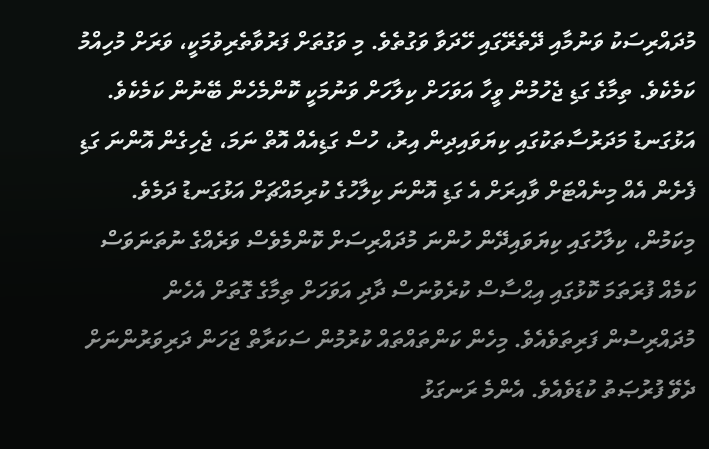މުދައްރިސަކު ވަނުމާއި ދޭތެރޭގައި ހޭދަވާ ވަގުތެވެ. މި ވަގުތަށް ފަރުވާތެރިވުމަކީ، ވަރަށް މުހިއްމު ކަމެކެވެ. ތިމާގެ ގަޑި ޖެހުމުން ވީހާ އަވަހަށް ކިލާހަށް ވަނުމަކީ ކޮންމެހެން ބޭނުން ކަމެކެވެ. އަޅުގަނޑު މަދަރުސާތަކުގައި ކިޔަވައިދިން އިރު، ހުސް ގަޑިއެއް އޮތް ނަމަ، ޖެހިގެން އޮންނަ ގަޑި ފެށެން އެއް މިނެއްޓަށް ވާއިރަށް އެ ގަޑި އޮންނަ ކިލާހުގެ ކުރިމައްޗަށް އަޅުގަނޑު ދަމެވެ.  މިކަމުން، ކިލާހުގައި ކިޔަވައިދޭން ހުންނަ މުދައްރިސަށް ކޮންމެވެސް ވަރެއްގެ ނުތަނަވަސް ކަމެއް ފުރަތަމަ ކޮޅުގައި އިޙްސާސް ކުރެވުނަސް ދާދި އަވަހަށް ތިމާގެ ގޮތަށް އެހެން މުދައްރިސުން ފަރިތަވެއެވެ. މިހެން ކަންތައްތައް ކުރުމުން ސަކަރާތް ޖަހަން ދަރިވަރުންނަށް ދެވޭ ފުރުޞަތު ކުޑަވެއެވެ. އެންމެ ރަނގަޅު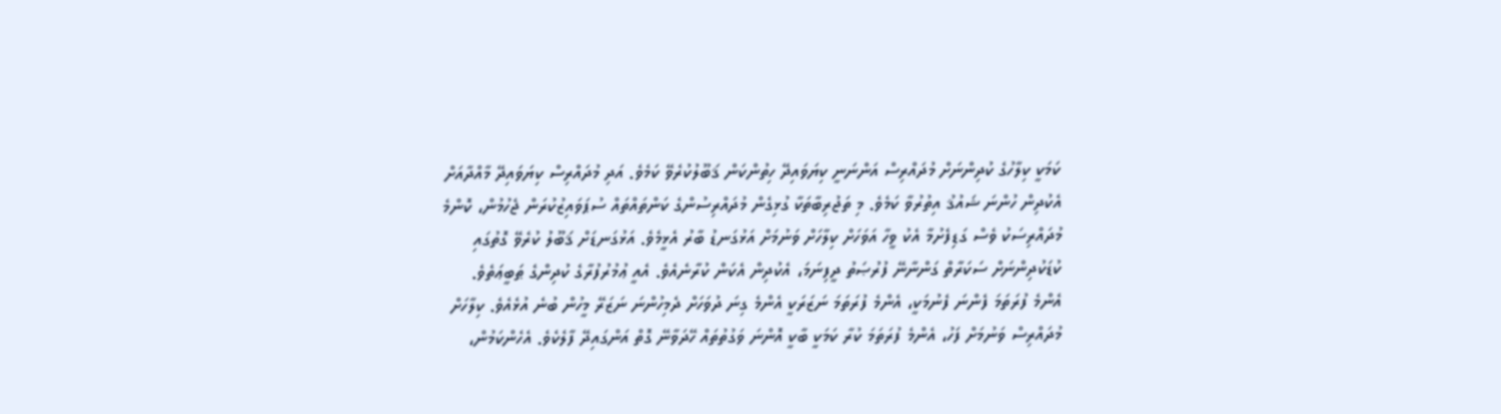ކަމަކީ ކިލާހުގެ ކުދިންނަށް މުދައްރިސް އަންނަނީ ކިޔަވައިދޭ ހިތުންކަން ޤަބޫލުކުރެވޭ ކަމެވެ. އަދި މުދައްރިސް ކިޔަވައިދޭ މާއްދާއަށް އެކުދިން ހުންނަ ޝައުޤު އިތުރުވާ ކަމެވެ. މި ތަޖުރިބާތަކާ ގުޅިގެން މުދައްރިސުންގެ ކަންތައްތައް ސުޕަވައިޒުކުރަން ޖެހުމުން، ކޮންމެ މުދައްރިސަކު ވެސް ގަޑިފެށުމާ އެކު ވީހާ އަވަހަށް ކިލާހަށް ވަނުމަށް އަޅުގަނޑު ބާރު އެޅީމެވެ. އަޅުގަނޑަށް ޤަބޫލު ކުރެވޭ ގޮތުގައި ކުޑަކުދިންނަށް ސަކަރާތް ގަންނާނޭ ފުރުޞަތު ދީފިނަމަ، އެކުދިން އެކަން ކުރާނެއެވެ. އެއީ ޢުމުރުފުރާގެ ކުދިންގެ ޠަބީޢަތެވެ.
އެންމެ ފުރަތަމަ ފެންނަ ފެނުމަކީ، އެންމެ ފުރަތަމަ ނަޒަރަކީ އެންމެ ގިނަ ދުވަހަށް ދެމިހުންނަ ނަޒަރޭ މީހުން ބުނެ އުޅެއެވެ. ކިލާހަށް މުދައްރިސް ވަނުމަށް ފަހު، އެންމެ ފުރަތަމަ ކުރާ ކަމަކީ ބާކީ އޮންނަ ވަގުތުތައް ހޭދަވާނޭ ގޮތް އަންގައިދޭ ފާލެކެވެ. އެހެންކަމުން،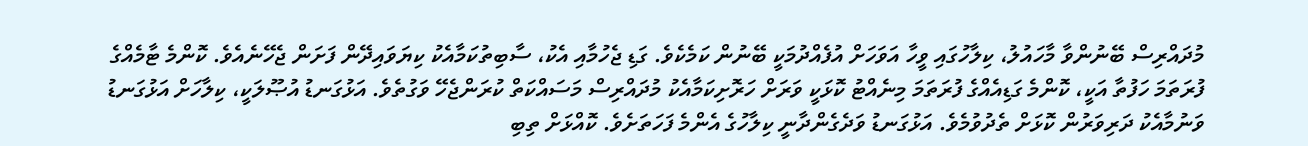މުދައްރިސް ބޭނުންވާ މާހައުލު، ކިލާހުގައި ވީހާ އަވަހަށް އުފެއްދުމަކީ ބޭނުން ކަމެކެވެ. ގަޑި ޖެހުމާއި އެކު، ސާބިތުކަމާއެކު ކިޔަވައިދޭން ފަށަން ޖެހޭނެއެވެ. ކޮންމެ ޓާމެއްގެ ފުރަތަމަ ހަފުތާ އަކީ، ކޮންމެ ގަޑިއެއްގެ ފުރަތަމަ މިނެއްޓު ކޮޅަކީ ވަރަށް ހަރޮށިކަމާއެކު މުދައްރިސް މަސައްކަތް ކުރަންޖެހޭ ވަގުތެވެ. އަޅުގަނޑު އުޞޫލަކީ، ކިލާހަށް އަޅުގަނޑު ވަނުމާއެކު ދަރިވަރުން ކޮޅަށް ތެދުވުމެވެ. އަޅުގަނޑު ވަދެގެންދާނީ ކިލާހުގެ އެންމެ ފަހަތަށެވެ. ކޮއްޅަށް ތިބި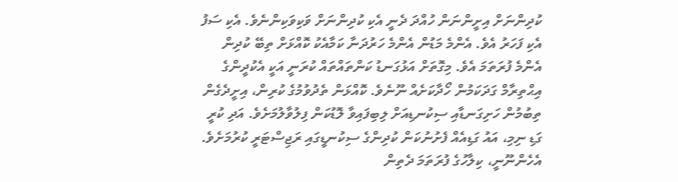ކުދިންނަށް އިށީންނަން ހުއްދަ ދެނީ އެކި ކުދިންނަށް ވަކިވަކިންނެވެ. އެކި ސަފު އެކި ފަހަރު އެވެ. އެންމެ މަޑުން އެންމެ ހަރުދަނާ ކަމާއެކު ކޮއްޅަށް ތިބޭ ކުދިން  އެންމެ ފުރަތަމަ އެވެ. މިގޮތަށް އަޅުގަނޑު ކަންތައްތައް ކުރަނީ އަކީ އެކުދީންގެ އިޙްތިރާމް ގަދަކަމުން ހޯދާކަށެއް ނޫނެވެ. ކޮއްޅަން ތެދުވުމުގެ ކުރިން، އިށީދެގެން ތިބުމުން ހަށިގަނޑާއި ސިކުނޑިއަށް ލިބިފައިވާ ލޮޑުކަން ފިލުވާލުމަށެވެ. އަދި ކުރީ ގަޑި ނިމި، އައު ގަޑިއެއް ފެށުނުކަން ކުދިންގެ ސިކުނޑީގައި ރަޖިސްޓަރީ ކުރުމަށެވެ. އެހެންނޫނީ، ކިލާހުގެ ފުރަތަމަ ދެތިން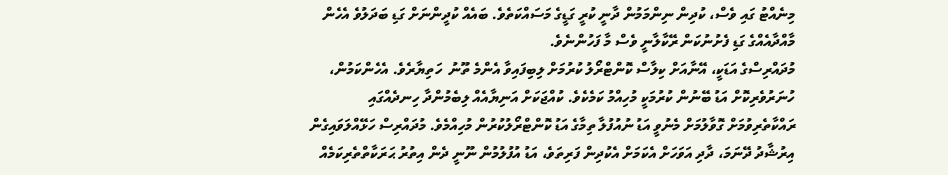މިނެއްޓު ގައި ވެސް، ކުދިން ނިންމަމުން ދާނީ ކުރީ ގަޑީގެ މަސައްކަތެވެ. ބައެއް ކުދީންނަށް ގަޑި ބަދަލުވެ އެހެން މާއްދާއެއްގެ ގަޑި ފެށުނުކަން ރޭކާލާނީ ވެސް މާ ފަހުންނެވެ.
މުދައްރިސްގެ އަޑަކީ، އޭނާއަށް ކިލާސް ކޮންޓްރޯލު ކުރުމަށް ލިބިފައިވާ އެންމެ ތޫނު  ހަތިޔާރެވެ. އެހެންކަމުން، ހުނަރުވެރިކޮށް އަޑު ބޭނުން ކުރުމަކީ މުހިއްމު ކަމެކެވެ. ކުއްޖަކަށް އަނިޔާއެއް ލިބެމުންދާ ހިނދެއްގައި ރައްކާތެރިވުމަށް ގޮވާލުމަށް މެނުވީ އަޑު ނުއުފުލާ ތިމާގެ އަޑު ކޮންޓްރޯލުކުރުން މުހިއްމެވެ. މުދައްރިސް ހަޅޭއްލަވައިގެން އިރުޝާދު ދޭނަމަ، ދާދި އަވަހަށް އެކަމަށް އެކުދިން ފަރިތަވެ، އަޑު އުފުލުމުން ނޫނީ ދެން އިތުރު ޙަރަކާތްތެރިކަމެއް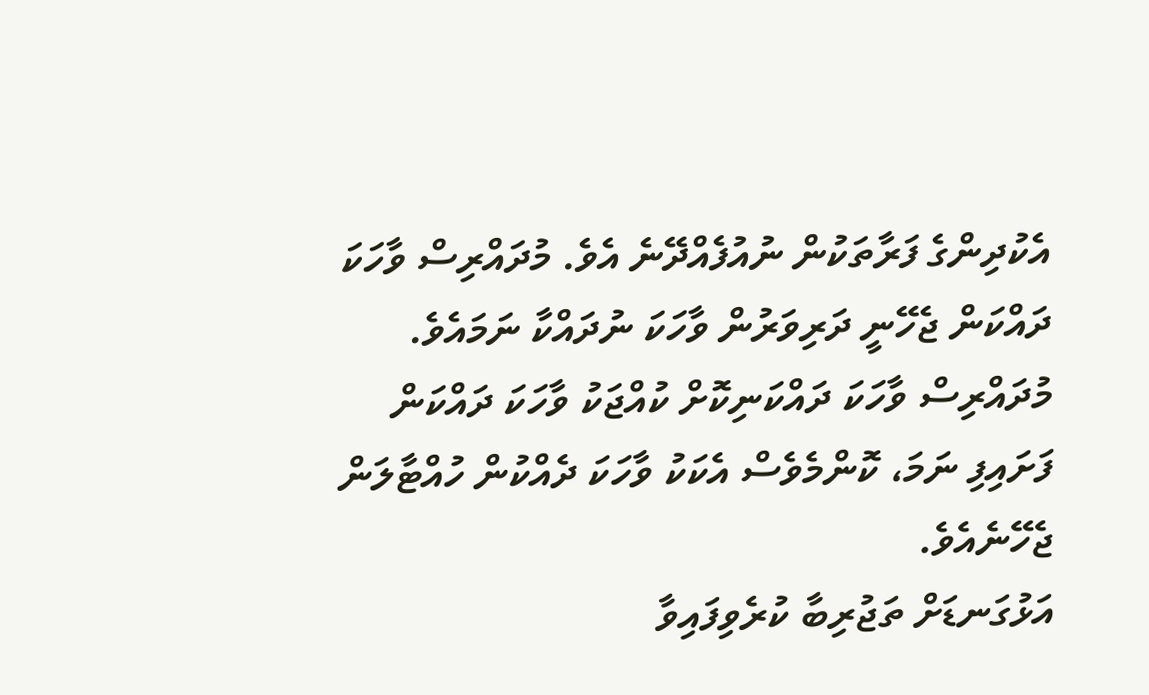އެކުދިންގެ ފަރާތަކުން ނުއުފެއްދޭނެ އެވެ. މުދައްރިސް ވާހަކަ ދައްކަން ޖެހޭނީ ދަރިވަރުން ވާހަކަ ނުދައްކާ ނަމައެވެ. މުދައްރިސް ވާހަކަ ދައްކަނިކޮށް ކުއްޖަކު ވާހަކަ ދައްކަން ފަށައިފި ނަމަ، ކޮންމެވެސް އެކަކު ވާހަކަ ދެއްކުން ހުއްޓާލަން ޖެހޭނެއެވެ.
އަޅުގަނޑަށް ތަޖުރިބާ ކުރެވިފައިވާ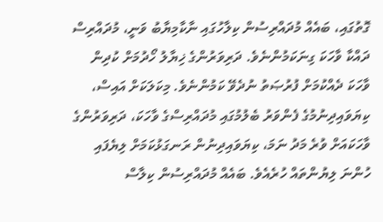ގޮތުގައި، ބައެއް މުދައްރިސުން ކިލާހުގައި ނާކާމިޔާބު ވަނީ، މުދައްރިސް ދައްކާ ވާހަކަ ގިނަކަމުންނެވެ. ދަރިވަރުންގެ ޚިޔާލު ހޯދުމަށް ކުދިން ވާހަކަ ދެއްކުމަށް ފުރުޞަތު ނުދެވޭ ކަމުންނެވެ. މިކަލަކަށް އައިސް، ކިޔަވައިދިނުމުގެ ފެންވަރު ބެލުމުގައި މުދައްރިސްގެ ވާހަކަ، ދަރިވަރުންގެ ވާހަކައަށް ވުރެ މަދު ނަމަ، ކިޔަވައިދިނުން ރަނގަޅުކަމަށް ލިޔެފައި ހުންނަ ލިޔުންތައް ހުރެއެވެ. ބައެއް މުދައްރިސުން ކިލާސް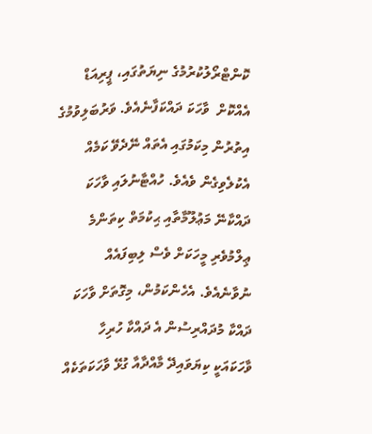ކޮންޓްރޯލުކުރުމުގެ ނިޔަތުގައި، ޕީރިއަޑް އެއްކޮށް  ވާހަކަ ދައްކަފާނެއެވެ. ވަރުބަލިވުމުގެ އިތުރުން މިކަމުގައި އެތައް ނޭދެވޭ ކަމެއް އެކުލެވިގެން ވެއެވެ. ހުއްޓާނުލައި ވާހަކަ ދައްކާނޭ މަޢުލޫމާތާއި ޙިކުމަތް ކިތަންމެ ޢިލްމުވެރި މީހަކަށް ވެސް ލިބިފައެއް ނުވާނެއެވެ. އެހެންކަމުން، މިގޮތަށް ވާހަކަ ދައްކާ މުދައްރިސުން އެ ދައްކާ ހުރިހާ ވާހަކައަކީ ކިޔަވައިދޭ މާއްދާއާ ގުޅޭ ވާހަކަތަކެއް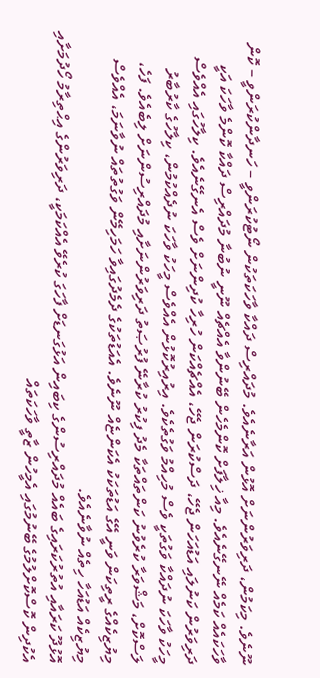ނޫނެވެ. މިކަމުން، ދަރިވަރުންނަށް އޮޅުން އަރާނެއެވެ. މުދައްރިސް ދައްކާ ވާހަކަތަކުން ނޯޓުކުރަންވީ – ހަނދާންކުރަންވީ – ކޮން ވާހަކައެއް ކަމެއް ނޭނގޭނެއެވެ. މިއާ ޚިލާފަށް ކޮންމެހެން ބޭނުންވާ އެއްޗެއް ނޫނީ ނުބުނާ މުދައްރިސް ދައްކާ ކޮންމެ ވާހަކަ އަކީ ދަރިވަރުން ކަނުލައި އަޑުއަހަން ޖެހޭ، ދަސްކުރަން ޖެހޭ، އެއްޗެއްކަން ހުރިހާ ކުދިންނަށް ވެސް އެނގޭނެއެވެ. ކިލާހުގައި އެއްވެސް މީހަކު ވާހަކަ ނުދައްކާ ވަގުތަކީ ވެސް މުހިއްމު ވަގުތެކެވެ. އިރުއިރުކޮޅުން އެއްވެސް މީހަކު ވާހަކަ ނުދެއްކުމުން، ކިލާހުގެ ކާރުބާރު ލަސްކޮށް، މަޝްވަރާ ކުރެވުނު ކަންތައްތަކާ މެދު ފިކުރު ކުރާނޭ ފުރުޞަތު ދަރިވަރުންނަށާއި މުދައްރިސުންނަށް ލިބެއެވެ. ފަހެ، މިޔުޒިކެއްގެ ރީތިކަން ވަނީ އޭގެ އަޑުތަކަކު އެކަންޏެއް ނޫނެވެ. އެއަޑުތަކުގެ ދެމެދުގައިވާ ހަމަހިމޭން ވަގުތުތައް ނުވާނަމަ، އެއްވެސް މިޔުޒިކެއް އަޑުއަހާ ހިތެއް ނުވާނެއެވެ.
އޮޅުދޫ ކަރައާއި އުތުރުކަރައިގެ ބައެއް މުދައްރިސުންގެ ކިބައިން އަޅުގަނޑަށް ފާހަގަ ކުރެވޭ އެއްކަމަކީ، ދަރިވަރުންގެ އިޙްތިރާމު ހޯދުމަށާއި އެކުދިން ކޮސްކޮށްލުމުގެ ބޭނުމުގައި އެމީހުން ޒާތީ ވާހަކަތައް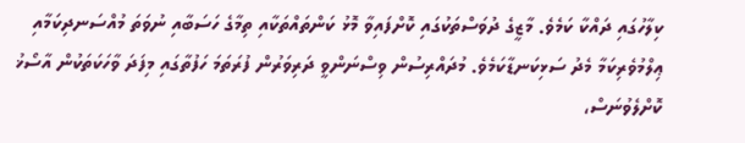ކިލާހުގައި ދައްކާ ކަމެވެ. މާޒީގެ ދުވަސްތަކުގައި ކޮށްފައިވާ މޮޅު ކަންތައްތަކާއި ތިމާގެ ހަސަބާއި ނުވަތަ މުއްސަނދިކަމާއި ޢިލްމުވެރިކަމާ މެދު ސަޅިކަނޑާކަމެވެ. މުދައްރިސުން ވިސްނަންވީ ދަރިވަރުން ފުރަތަމަ ހަފުތާގައި މިފަދަ ވާހަކަތަކުން އާސޯޚު ކޮށްލެވުނަސް،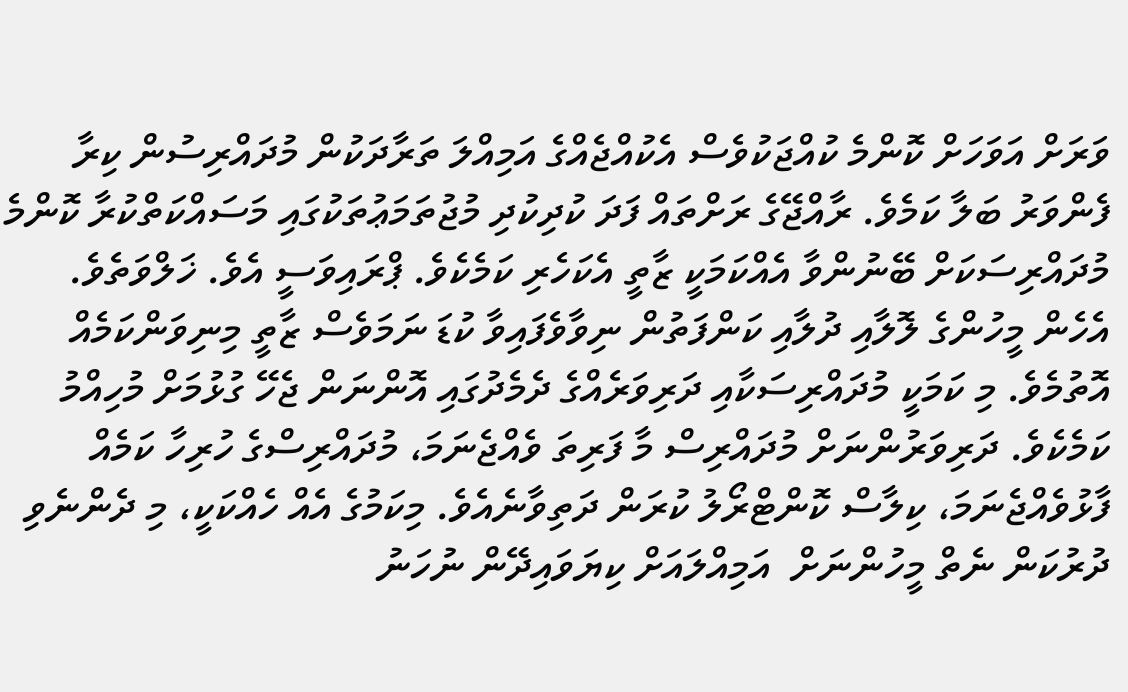ވަރަށް އަވަހަށް ކޮންމެ ކުއްޖަކުވެސް އެކުއްޖެއްގެ އަމިއްލަ ތަރާދަކުން މުދައްރިސުން ކިރާ ފެންވަރު ބަލާ ކަމެވެ. ރާއްޖޭގެ ރަށްތައް ފަދަ ކުދިކުދި މުޖުތަމަޢުތަކުގައި މަސައްކަތްކުރާ ކޮންމެ މުދައްރިސަކަށް ބޭނުންވާ އެއްކަމަކީ ޒާތީ އެކަހެރި ކަމެކެވެ. ޕްރައިވަސީ އެވެ. ޚަލްވަތެވެ. އެހެން މީހުންގެ ލޮލާއި ދުލާއި ކަންފަތުން ނިވާވެފައިވާ ކުޑަ ނަމަވެސް ޒާތީ މިނިވަންކަމެއް އޮތުމެވެ. މި ކަމަކީ މުދައްރިސަކާއި ދަރިވަރެއްގެ ދެމެދުގައި އޮންނަން ޖެހޭ ގުޅުމަށް މުހިއްމު ކަމެކެވެ. ދަރިވަރުންނަށް މުދައްރިސް މާ ފަރިތަ ވެއްޖެނަމަ، މުދައްރިސްގެ ހުރިހާ ކަމެއް ފާޅުވެއްޖެނަމަ، ކިލާސް ކޮންޓްރޯލު ކުރަން ދަތިވާނެއެވެ. މިކަމުގެ އެއް ހެއްކަކީ، މި ދެންނެވި ދުރުކަން ނެތް މީހުންނަށް  އަމިއްލައަށް ކިޔަވައިދޭން ނުހަނު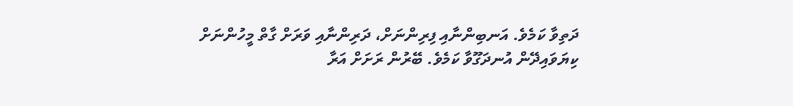ދަތިވާ ކަމެވެ. އަނބިންނާއި ފިރިންނަށް، ދަރިންނާއި ވަރަށް ގާތް މީހުންނަށް ކިޔަވައިދޭން އުނދަގޫވާ ކަމެވެ. ބޭރުން ރަށަށް އަރާ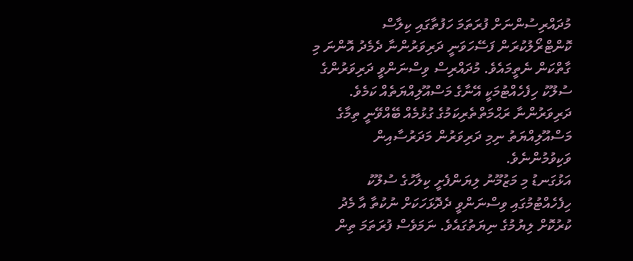މުދައްރިސުންނަށް ފުރަތަމަ ހަފުތާގައި ކިލާސް ކޮންޓްރޯލުކުރަން ފަސޭހަވަނީ ދަރިވަރުންނާ ދެމެދު އޮންނަ މި ގާތްކަން ނެތީމައެވެ. މުދައްރިސް ވިސްނަންވީ ދަރިވަރުންގެ ސުލޫކު ހިފެހެއްޓުމަކީ އޭނާގެ މަސްއޫލިއްޔަތެއް ކަމެވެ. ދަރިވަރުންނާ ރަޙްމަތްތެރިކަމުގެ ގުޅުމެއް ބޭއްވޭނީ ތިމާގެ މަސްއޫލިއްޔަތު ނިމި ދަރިވަރުން މަދަރުސާއިން ވަކިވުމުންނެވެ.
އަޅުގަނޑު މި މަޒުމޫނު ލިޔަންފެށީ ކިލާހުގެ ސުލޫކު ހިފެހެއްޓުމުގައި ވިސްނަންވީ ދެދޮޅަހަކަށް ނުކުތާ އާ މެދު ކުރުކޮށް ލިޔުމުގެ ނިޔަތުގައެވެ. ނަމަވެސް ފުރަތަމަ ތިން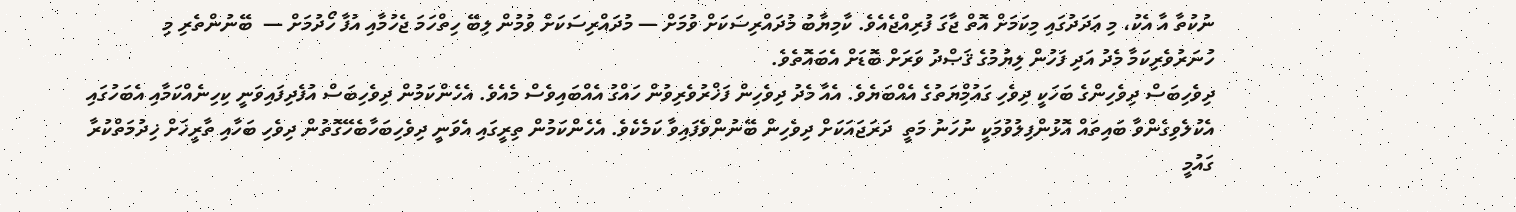ނުކުތާ އާ އެކު، މި ޢަދަދުގައި މިކަމަށް އޮތް ޖާގަ ފުރިއްޖެއެވެ. ކާމިޔާބު މުދައްރިސަކަށް ވުމަށް — މުދައްރިސަކަށް ވުމުން ލިބޭ ހިތްހަމަ ޖެހުމާއި އުފާ ހޯދުމަށް —  ބޭނުންތެރި މި ހުނަރުވެރިކަމާ މެދު އަދި ފަހުން ލިޔުމުގެ ޤަޞްދު ވަރަށް ބޮޑަށް އެބައޮތެވެ.
ދިވެހިބަސް ދިވެހިންގެ ބަހަކީ ދިވެހި ގައުމިްޔަތުގެ އެއްބަޔެވެ. އެއާ މެދު ދިވެހިން ފަޚްރުވެރިވުން ހައްގު އެއްބައިވެސް މެއެވެ. އެހެންކަމުން ދިވެހިބަސް އުފެދިފައިވަނީ ކިހިނެއްކަމާއި އެބަހުގައި އެކުލެވިގެންވާ ބައިތައް އޮޅުންފިލުވުމަކީ ނުހަނު މަތީ  ދަރަޖައަކަށް ދިވެހިން ބޭނުންވެފައިވާ ކަމެކެވެ. އެހެންކަމުން ތިރީގައި އެވަނީ ދިވެހިބަހާބެހޭގޮތުން ދިވެހި ބަހާއި ތާރީޚަށް ޚިދުމަތްކުރާ ގައުމީ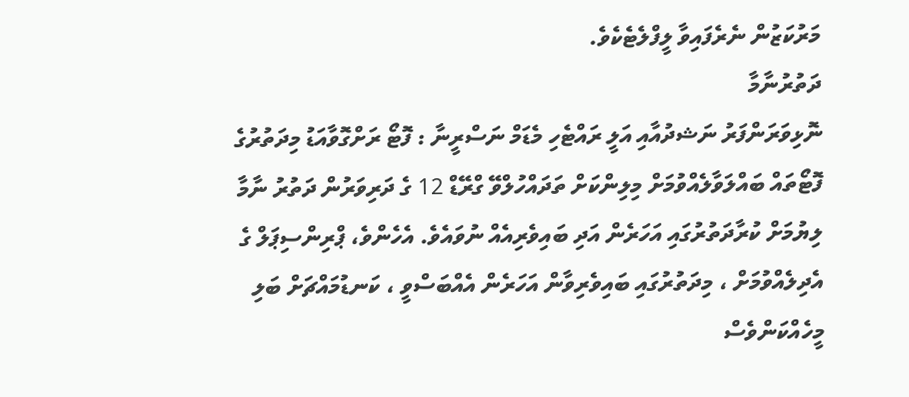މަރުކަޒުން ނެރެފައިވާ ލީފްލެޓެކެވެ.
ދަތުރުނާމާ
ނޮޅިވަރަންފަރު ނަޝދުއާއި އަލީ ރައްޓެހި މެޑަމް ނަސްރީނާ : ފޮޓޯ ރަށްގޮވާއަޑު މިދަތުރުގެ ފޮޓޯތައް ބައްލަވާލެއްވުމަށް މިލިންކަށް ތަދައްހުލްވޭ ގްރޭޑް 12 ގެ ދަރިވަރުން ދަތުރު ނާމާ ލިޔުމަށް ކުރާދަތުރުގައި އަހަރެން އަދި ބައިވެރިއެއް ނުވައެވެ. އެހެންވެ، ޕްރިންސިޕަލް ގެ އެދިލެއްވުމަށް ، މިދަތުރުގައި ބައިވެރިވާން އަހަރެން އެއްބަސްވީ ، ކަނޑުމައްޗަށް ބަލި މީހެއްކަންވެސް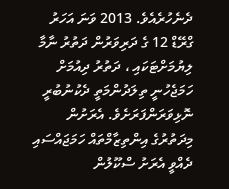ދެނެހުރެއެވެ. 2013 ވަނަ އަހަރު ގްރޭޑް 12 ގެ ދަރިވަރުން ދަތުރު ނާމާ ލިޔުމަށްޓަކައި ، ދަތުރު ދިއުމަށް ހަމަޖެހުނީ ތިލަދުންމަތީ ދެކުނުބުރީ ނޮޅިވަރަންފަރަށެވެ. އެރަށުން މިދަތުރުގެ އިންތިޒާމްތައް ހަމަޖައްސައި ދެއްވީ އެރަށު ސްކޫލުން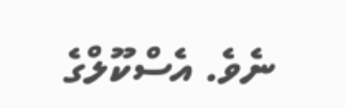ނެވެ. އެސްކޫލްގެ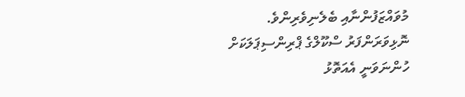މުވައްޒަފުންނާއި ބެލެނިވެރިންވެ. ނޮޅިވަރަންފަރު ސްކޫލްގެ ޕްރިންސިޕަލަކަށް ހުންނަވަނީ އެއަތޮޅު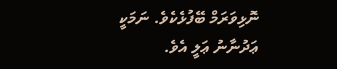ނޮޅިވަރަމް ބޭފުޅެކެވެ. ނަމަކީ ޢަދުނާނު ޢަލީ އެވެ.